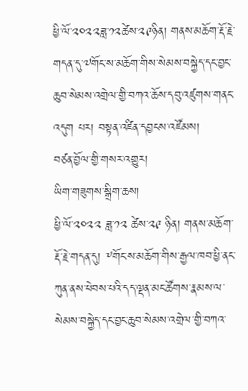ཕྱི་ལོ་༢༠༢༢ཟླ་༡༢ཚེས་༢༩ཉིན། གནས་མཆོག་རྡོ་རྗེ་གདན་དུ་༧གོང་ས་མཆོག་གིས་སེམས་བསྐྱེད་དང་བྱང་ཆུབ་སེམས་འགྲེལ་གྱི་བཀའ་ཆོས་དབུ་འཛུགས་གནང་འདུག པར། བསྟན་འཛིན་དབྱངས་འཛོམས།
བཙན་བྱོལ་གྱི་གསར་འགྱུར།
ཡིག་གཟུགས་སྒྲིག་ཆས།
ཕྱི་ལོ་༢༠༢༢ ཟླ་༡༢ ཚེས་༢༩ ཉིན། གནས་མཆོག་རྡོ་རྗེ་གདན་དུ། ༸གོང་ས་མཆོག་གིས་རྒྱལ་ཁབ་ཕྱི་ནང་ཀུན་ནས་ཕེབས་པའི་དད་ལྡན་མང་ཚོགས་རྣམས་ལ་སེམས་བསྐྱེད་དང་བྱང་ཆུབ་སེམས་འགྲེལ་གྱི་བཀའ་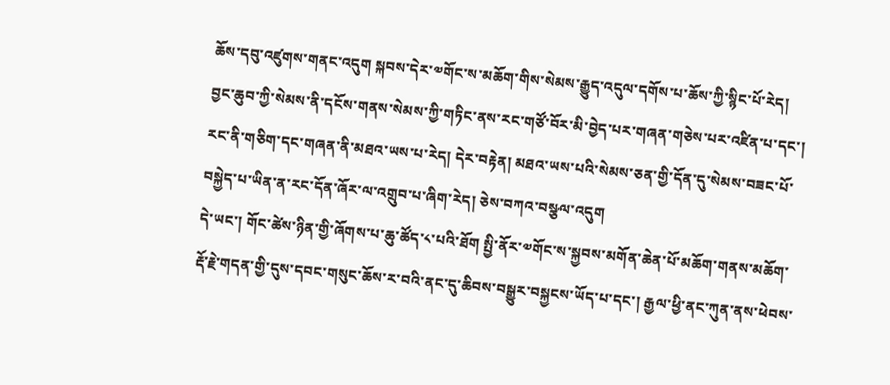ཆོས་དབུ་འཛུགས་གནང་འདུག སྐབས་དེར་༧གོང་ས་མཆོག་གིས་སེམས་རྒྱུད་འདུལ་དགོས་པ་ཆོས་ཀྱི་སྙིང་པོ་རེད། བྱང་ཆུབ་ཀྱི་སེམས་ནི་དངོས་གནས་སེམས་ཀྱི་གཏིང་ནས་རང་གཙོ་བོར་མི་བྱེད་པར་གཞན་གཅེས་པར་འཛིན་པ་དང་། རང་ནི་གཅིག་དང་གཞན་ནི་མཐའ་ཡས་པ་རེད། དེར་བརྟེན། མཐའ་ཡས་པའི་སེམས་ཅན་གྱི་དོན་དུ་སེམས་བཟང་པོ་བསྐྱེད་པ་ཡིན་ན་རང་དོན་ཞོར་ལ་འགྲུབ་པ་ཞིག་རེད། ཅེས་བཀའ་བསྩལ་འདུག
དེ་ཡང་། གོང་ཚེས་ཉིན་གྱི་ཞོགས་པ་ཆུ་ཚོད་༨་པའི་ཐོག སྤྱི་ནོར་༧གོང་ས་སྐྱབས་མགོན་ཆེན་པོ་མཆོག་གནས་མཆོག་རྡོ་རྗེ་གདན་གྱི་དུས་དབང་གསུང་ཆོས་ར་བའི་ནང་དུ་ཆིབས་བསྒྱུར་བསྐྱངས་ཡོད་པ་དང་། རྒྱལ་ཕྱི་ནང་ཀུན་ནས་ཕེབས་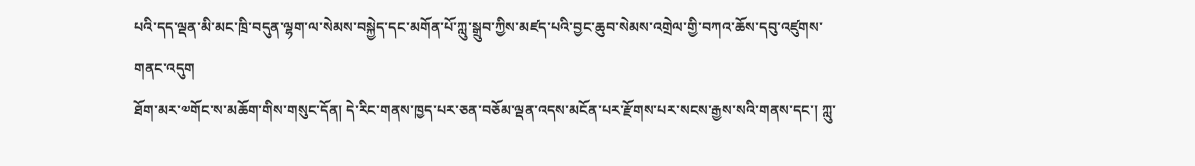པའི་དད་ལྡན་མི་མང་ཁྲི་བདུན་ལྷག་ལ་སེམས་བསྐྱེད་དང་མགོན་པོ་ཀླུ་སྒྲུབ་ཀྱིས་མཛད་པའི་བྱང་ཆུབ་སེམས་འགྲེལ་གྱི་བཀའ་ཆོས་དབུ་འཛུགས་གནང་འདུག
ཐོག་མར་༧གོང་ས་མཆོག་གིས་གསུང་དོན། དེ་རིང་གནས་ཁྱད་པར་ཅན་བཅོམ་ལྡན་འདས་མངོན་པར་རྫོགས་པར་སངས་རྒྱས་སའི་གནས་དང་། ཀླུ་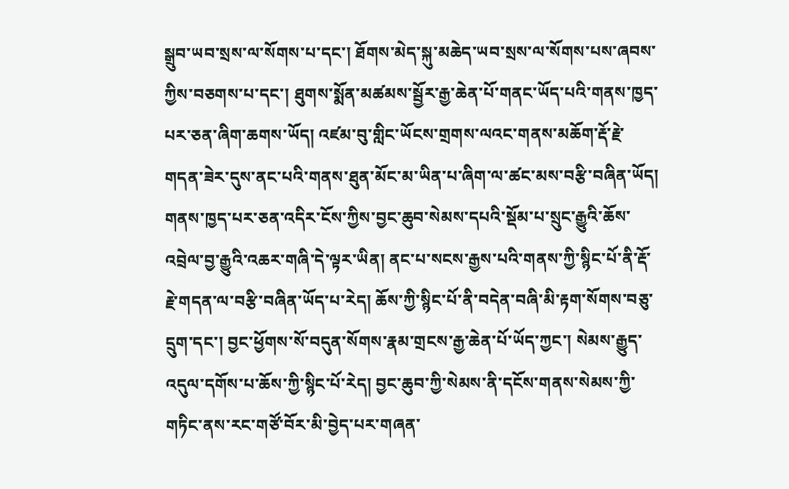སྒྲུབ་ཡབ་སྲས་ལ་སོགས་པ་དང་། ཐོགས་མེད་སྐུ་མཆེད་ཡབ་སྲས་ལ་སོགས་པས་ཞབས་ཀྱིས་བཅགས་པ་དང་། ཐུགས་སྨོན་མཚམས་སྦྱོར་རྒྱ་ཆེན་པོ་གནང་ཡོད་པའི་གནས་ཁྱད་པར་ཅན་ཞིག་ཆགས་ཡོད། འཛམ་བུ་གླིང་ཡོངས་གྲགས་ལའང་གནས་མཆོག་རྡོ་རྗེ་གདན་ཟེར་དུས་ནང་པའི་གནས་ཐུན་མོང་མ་ཡིན་པ་ཞིག་ལ་ཚང་མས་བརྩི་བཞིན་ཡོད། གནས་ཁྱད་པར་ཅན་འདིར་ངོས་ཀྱིས་བྱང་ཆུབ་སེམས་དཔའི་སྡོམ་པ་སྲུང་རྒྱུའི་ཆོས་འབྲེལ་བྱ་རྒྱུའི་འཆར་གཞི་དེ་ལྟར་ཡིན། ནང་པ་སངས་རྒྱས་པའི་གནས་ཀྱི་སྙིང་པོ་ནི་རྡོ་རྗེ་གདན་ལ་བརྩི་བཞིན་ཡོད་པ་རེད། ཆོས་ཀྱི་སྙིང་པོ་ནི་བདེན་བཞི་མི་རྟག་སོགས་བཅུ་དྲུག་དང་། བྱང་ཕྱོགས་སོ་བདུན་སོགས་རྣམ་གྲངས་རྒྱ་ཆེན་པོ་ཡོད་ཀྱང་། སེམས་རྒྱུད་འདུལ་དགོས་པ་ཆོས་ཀྱི་སྙིང་པོ་རེད། བྱང་ཆུབ་ཀྱི་སེམས་ནི་དངོས་གནས་སེམས་ཀྱི་གཏིང་ནས་རང་གཙོ་བོར་མི་བྱེད་པར་གཞན་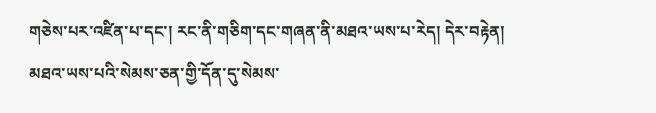གཅེས་པར་འཛིན་པ་དང་། རང་ནི་གཅིག་དང་གཞན་ནི་མཐའ་ཡས་པ་རེད། དེར་བརྟེན། མཐའ་ཡས་པའི་སེམས་ཅན་གྱི་དོན་དུ་སེམས་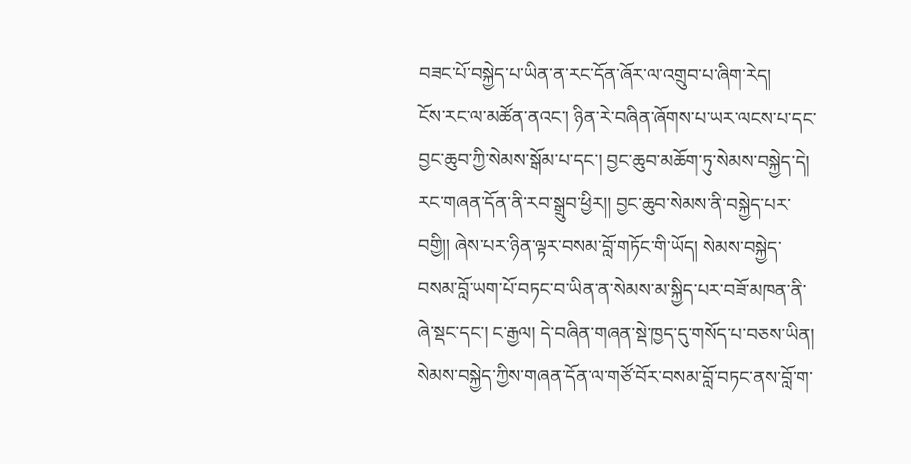བཟང་པོ་བསྐྱེད་པ་ཡིན་ན་རང་དོན་ཞོར་ལ་འགྲུབ་པ་ཞིག་རེད།
ངོས་རང་ལ་མཚོན་ནའང་། ཉིན་རེ་བཞིན་ཞོགས་པ་ཡར་ལངས་པ་དང་བྱང་ཆུབ་ཀྱི་སེམས་སྒོམ་པ་དང་། བྱང་ཆུབ་མཆོག་ཏུ་སེམས་བསྐྱེད་དེ། རང་གཞན་དོན་ནི་རབ་སྒྲུབ་ཕྱིར།། བྱང་ཆུབ་སེམས་ནི་བསྐྱེད་པར་བགྱི།། ཞེས་པར་ཉིན་ལྟར་བསམ་བློ་གཏོང་གི་ཡོད། སེམས་བསྐྱེད་བསམ་བློ་ཡག་པོ་བཏང་བ་ཡིན་ན་སེམས་མ་སྐྱིད་པར་བཟོ་མཁན་ནི་ཞེ་སྡང་དང་། ང་རྒྱལ། དེ་བཞིན་གཞན་སྡེ་ཁྱད་དུ་གསོད་པ་བཅས་ཡིན། སེམས་བསྐྱེད་ཀྱིས་གཞན་དོན་ལ་གཙོ་བོར་བསམ་བློ་བཏང་ནས་བློ་ག་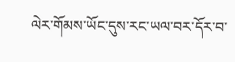ལེར་གོམས་ཡོང་དུས་རང་ཡལ་བར་དོར་བ་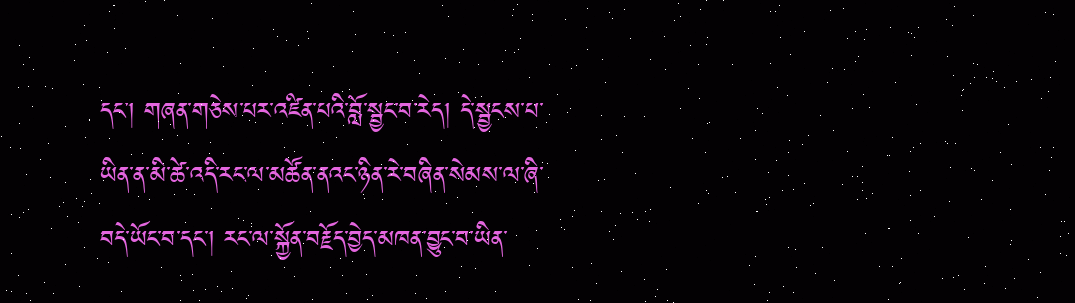དང་། གཞན་གཅེས་པར་འཛིན་པའི་བློ་སྦྱང་བ་རེད། དེ་སྦྱངས་པ་ཡིན་ན་མི་ཚེ་འདི་རང་ལ་མཚོན་ནའང་ཉིན་རེ་བཞིན་སེམས་ལ་ཞི་བདེ་ཡོང་བ་དང་། རང་ལ་སྐྱོན་བརྗོད་བྱེད་མཁན་བྱུང་བ་ཡིན་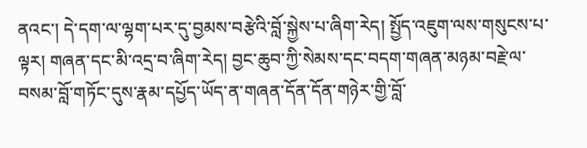ནའང་། དེ་དག་ལ་ལྷག་པར་དུ་བྱམས་བརྩེའི་བློ་སྐྱེས་པ་ཞིག་རེད། སྤྱོད་འཇུག་ལས་གསུངས་པ་ལྟར། གཞན་དང་མི་འདྲ་བ་ཞིག་རེད། བྱང་ཆུབ་ཀྱི་སེམས་དང་བདག་གཞན་མཉམ་བརྗེ་ལ་བསམ་བློ་གཏོང་དུས་རྣམ་དཔྱོད་ཡོད་ན་གཞན་དོན་དོན་གཉེར་གྱི་བློ་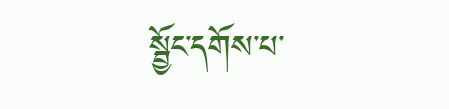སྦྱོང་དགོས་པ་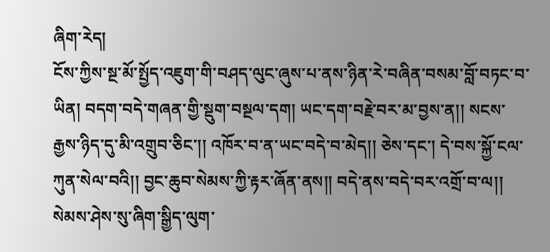ཞིག་རེད།
ངོས་ཀྱིས་སྔ་མོ་སྤྱོད་འཇུག་གི་བཤད་ལུང་ཞུས་པ་ནས་ཉིན་རེ་བཞིན་བསམ་བློ་བཏང་བ་ཡིན། བདག་བདེ་གཞན་གྱི་སྡུག་བསྔལ་དག། ཡང་དག་བརྗེ་བར་མ་བྱས་ན།། སངས་རྒྱས་ཉིད་དུ་མི་འགྲུབ་ཅིང་།། འཁོར་བ་ན་ཡང་བདེ་བ་མེད།། ཅེས་དང་། དེ་བས་སྐྱོ་ངལ་ཀུན་སེལ་བའི།། བྱང་ཆུབ་སེམས་ཀྱི་རྟར་ཞོན་ནས།། བདེ་ནས་བདེ་བར་འགྲོ་བ་ལ།། སེམས་ཤེས་སུ་ཞིག་སྒྱིད་ལུག་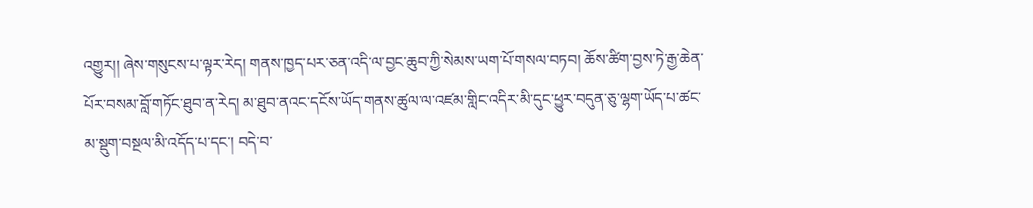འགྱུར།། ཞེས་གསུངས་པ་ལྟར་རེད། གནས་ཁྱད་པར་ཅན་འདི་ལ་བྱང་ཆུབ་ཀྱི་སེམས་ཡག་པོ་གསལ་བཏབ། ཆོས་ཚིག་བྱས་ཏེ་རྒྱ་ཆེན་པོར་བསམ་བློ་གཏོང་ཐུབ་ན་རེད། མ་ཐུབ་ནའང་དངོས་ཡོད་གནས་ཚུལ་ལ་འཛམ་གླིང་འདིར་མི་དུང་ཕྱུར་བདུན་ཅུ་ལྷག་ཡོད་པ་ཚང་མ་སྡུག་བསྔལ་མི་འདོད་པ་དང་། བདེ་བ་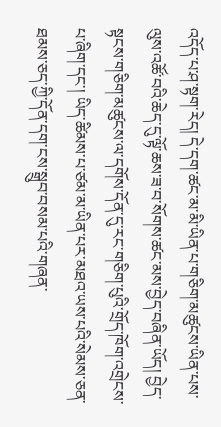འདོད་པ་ཤ་སྟག་རེད། དེ་དག་ཚང་མ་མི་ཡིན་པ་གཅིག་མཚུངས་ཡིན་པས་ལུས་འཚོ་བའི་ཆེད་དུ་ལྟོ་ཆས་ཟ་བ་སོགས་ཚང་མས་བྱེད་བཞིན་ཡོད། བྱེད་སྟངས་གཅིག་མཚུངས་ལ་དགོས་དོན་དུ་རང་གཅིག་པུའི་གྲོད་ཁོག་འགྲེངས་པ་ཞིག་དང་། ཡིད་ཚིམས་པ་ཙམ་མ་ཡིན་པར་མཐའ་ཡས་པའི་སེམས་ཅན་ཐམས་ཅད་ཀྱི་དོན་དག་ངས་སྒྲུབ་བསམ་པའི་གཞན་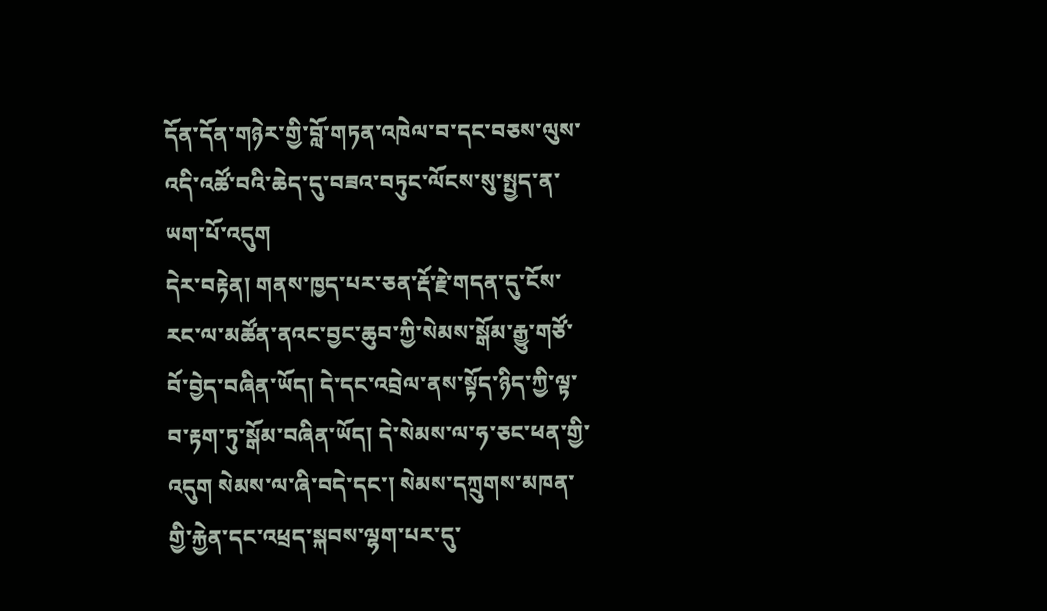དོན་དོན་གཉེར་གྱི་བློ་གཏན་འཁེལ་བ་དང་བཅས་ལུས་འདི་འཚོ་བའི་ཆེད་དུ་བཟའ་བཏུང་ལོངས་སུ་སྤྱད་ན་ཡག་པོ་འདུག
དེར་བརྟེན། གནས་ཁྱད་པར་ཅན་རྡོ་རྗེ་གདན་དུ་ངོས་རང་ལ་མཚོན་ནའང་བྱང་ཆུབ་ཀྱི་སེམས་སྒོམ་རྒྱུ་གཙོ་བོ་བྱེད་བཞིན་ཡོད། དེ་དང་འབྲེལ་ནས་སྟོད་ཉིད་ཀྱི་ལྟ་བ་རྟག་ཏུ་སྒོམ་བཞིན་ཡོད། དེ་སེམས་ལ་ཧ་ཅང་ཕན་གྱི་འདུག སེམས་ལ་ཞི་བདེ་དང་། སེམས་དཀྲུགས་མཁན་གྱི་རྐྱེན་དང་འཕྲད་སྐབས་ལྷག་པར་དུ་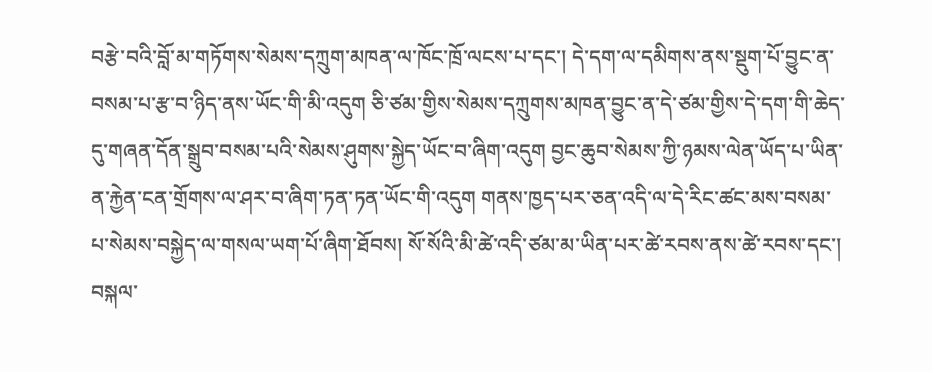བརྩེ་བའི་བློ་མ་གཏོགས་སེམས་དཀྲུག་མཁན་ལ་ཁོང་ཁྲོ་ལངས་པ་དང་། དེ་དག་ལ་དམིགས་ནས་སྡུག་པོ་བྱུང་ན་བསམ་པ་རྩ་བ་ཉིད་ནས་ཡོང་གི་མི་འདུག ཅི་ཙམ་གྱིས་སེམས་དཀྲུགས་མཁན་བྱུང་ན་དེ་ཙམ་གྱིས་དེ་དག་གི་ཆེད་དུ་གཞན་དོན་སྒྲུབ་བསམ་པའི་སེམས་ཤུགས་སྐྱེད་ཡོང་བ་ཞིག་འདུག བྱང་ཆུབ་སེམས་ཀྱི་ཉམས་ལེན་ཡོད་པ་ཡིན་ན་རྐྱེན་ངན་གྲོགས་ལ་ཤར་བ་ཞིག་ཏན་ཏན་ཡོང་གི་འདུག གནས་ཁྱད་པར་ཅན་འདི་ལ་དེ་རིང་ཚང་མས་བསམ་པ་སེམས་བསྐྱེད་ལ་གསལ་ཡག་པོ་ཞིག་ཐོབས། སོ་སོའི་མི་ཚེ་འདི་ཙམ་མ་ཡིན་པར་ཚེ་རབས་ནས་ཚེ་རབས་དང་། བསྐལ་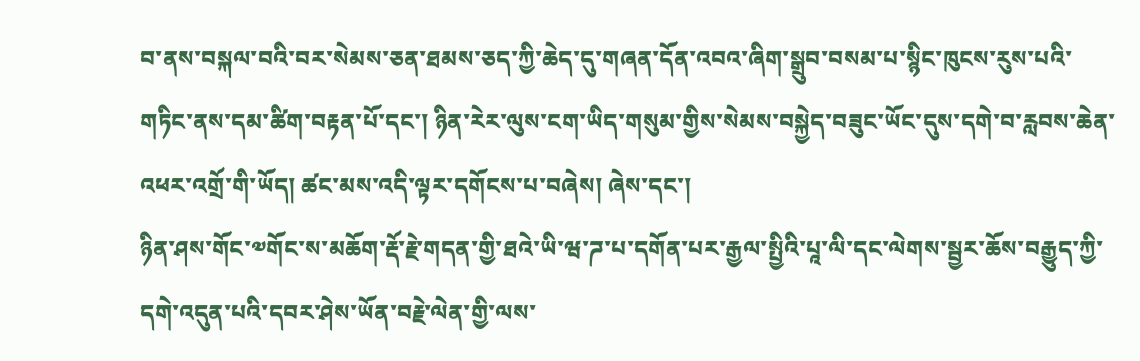བ་ནས་བསྐལ་བའི་བར་སེམས་ཅན་ཐམས་ཅད་ཀྱི་ཆེད་དུ་གཞན་དོན་འབའ་ཞིག་སྒྲུབ་བསམ་པ་སྙིང་ཁུངས་རུས་པའི་གཏིང་ནས་དམ་ཚིག་བརྟན་པོ་དང་། ཉིན་རེར་ལུས་ངག་ཡིད་གསུམ་གྱིས་སེམས་བསྐྱེད་བཟུང་ཡོང་དུས་དགེ་བ་རླབས་ཆེན་འཕར་འགྲོ་གི་ཡོད། ཚང་མས་འདི་ལྟར་དགོངས་པ་བཞེས། ཞེས་དང་།
ཉིན་ཤས་གོང་༧གོང་ས་མཆོག་རྡོ་རྗེ་གདན་གྱི་ཐའེ་ཡི་ཝ་ཌ་པ་དགོན་པར་རྒྱལ་སྤྱིའི་པཱ་ལི་དང་ལེགས་སྦྱར་ཆོས་བརྒྱུད་ཀྱི་དགེ་འདུན་པའི་དབར་ཤེས་ཡོན་བརྗེ་ལེན་གྱི་ལས་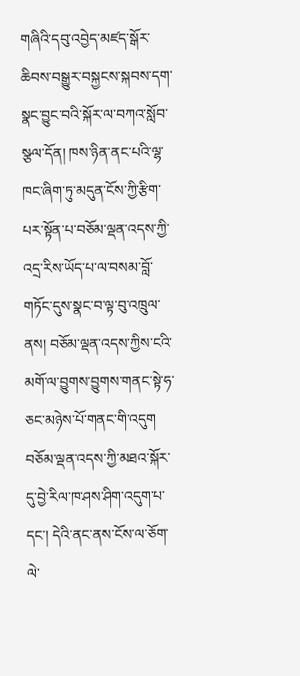གཞིའི་དབུ་འབྱེད་མཛད་སྒོར་ཆིབས་བསྒྱུར་བསྐྱངས་སྐབས་དག་སྣང་བྱུང་བའི་སྐོར་ལ་བཀའ་སློབ་སྩལ་དོན། ཁས་ཉིན་ནང་པའི་ལྷ་ཁང་ཞིག་ཏུ་མདུན་ངོས་ཀྱི་རྩིག་པར་སྟོན་པ་བཅོམ་ལྡན་འདས་ཀྱི་འདྲ་རིས་ཡོད་པ་ལ་བསམ་བློ་གཏོང་དུས་སྣང་བ་ལྟ་བུ་འཁྲུལ་ནས། བཅོམ་ལྡན་འདས་ཀྱིས་ངའི་མགོ་ལ་བྱུགས་བྱུགས་གནང་སྟེ་ཧ་ཅང་མཉེས་པོ་གནང་གི་འདུག བཅོམ་ལྡན་འདས་ཀྱི་མཐའ་སྐོར་དུ་བྱེ་རིལ་ཁ་ཤས་ཤིག་འདུག་པ་དང་། དེའི་ནང་ནས་ངོས་ལ་ཅོག་ལེ་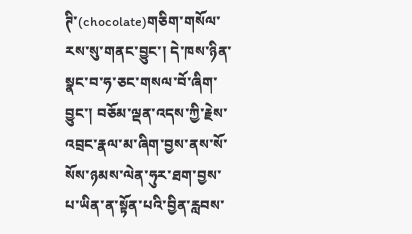ཊི་(chocolate)གཅིག་གསོལ་རས་སུ་གནང་བྱུང་། དེ་ཁས་ཉིན་སྣང་བ་ཧ་ཅང་གསལ་བོ་ཞིག་བྱུང་། བཅོམ་ལྡན་འདས་ཀྱི་རྗེས་འབྲང་རྣལ་མ་ཞིག་བྱས་ནས་སོ་སོས་ཉམས་ལེན་ཧུར་ཐག་བྱས་པ་ཡིན་ན་སྟོན་པའི་བྱིན་རླབས་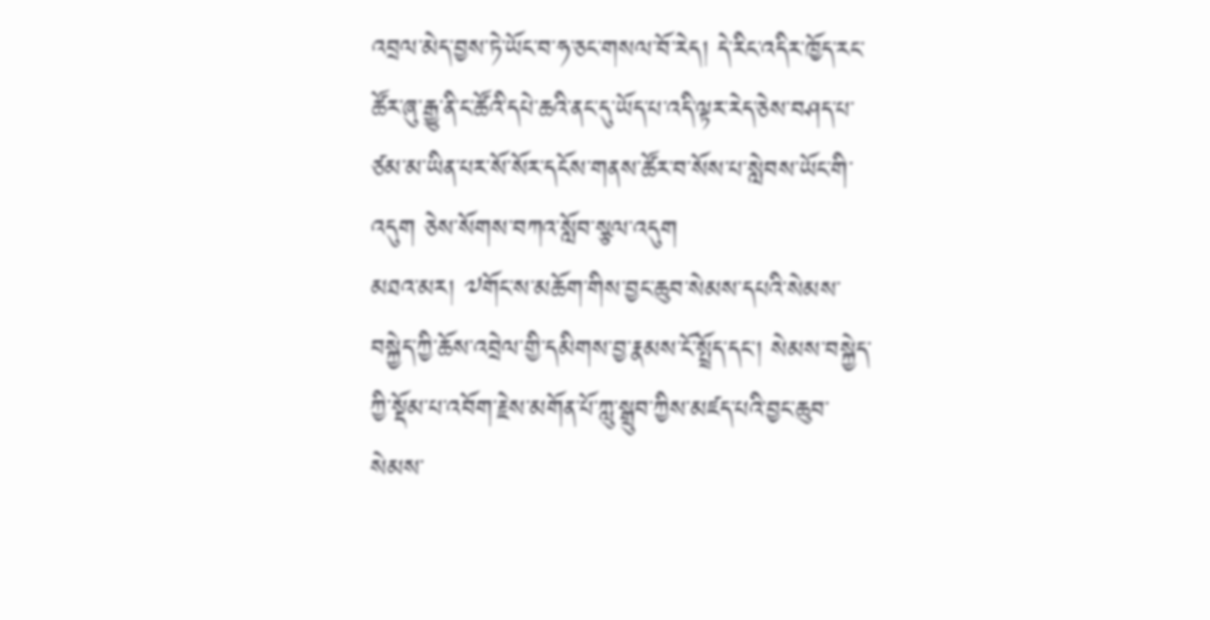འབྲལ་མེད་བྱས་ཏེ་ཡོང་བ་ཧ་ཅང་གསལ་བོ་རེད། དེ་རིང་འདིར་ཁྱོད་རང་ཚོར་ཞུ་རྒྱུ་ནི་ང་ཚོའི་དཔེ་ཆའི་ནང་དུ་ཡོད་པ་འདི་ལྟར་རེད་ཅེས་བཤད་པ་ཙམ་མ་ཡིན་པར་སོ་སོར་དངོས་གནས་ཚོར་བ་སོས་པ་སླེབས་ཡོང་གི་འདུག ཅེས་སོགས་བཀའ་སློབ་སྩལ་འདུག
མཐའ་མར། ༧གོང་ས་མཆོག་གིས་བྱང་ཆུབ་སེམས་དཔའི་སེམས་བསྐྱེད་ཀྱི་ཆོས་འབྲེལ་གྱི་དམིགས་བྱ་རྣམས་ངོ་སྤྲོད་དང་། སེམས་བསྐྱེད་ཀྱི་སྡོམ་པ་འབོག་རྗེས་མགོན་པོ་ཀླུ་སྒྲུབ་ཀྱིས་མཛད་པའི་བྱང་ཆུབ་སེམས་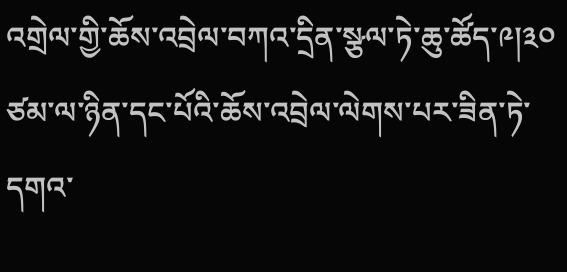འགྲེལ་གྱི་ཆོས་འབྲེལ་བཀའ་དྲིན་སྩལ་ཏེ་ཆུ་ཚོད་༩།༣༠ ཙམ་ལ་ཉིན་དང་པོའི་ཆོས་འབྲེལ་ལེགས་པར་ཟིན་ཏེ་དགའ་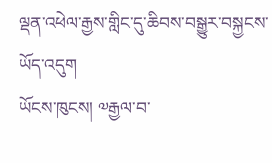ལྡན་འཕེལ་རྒྱས་གླིང་དུ་ཆིབས་བསྒྱུར་བསྐྱངས་ཡོད་འདུག
ཡོངས་ཁུངས། ༧རྒྱལ་བ་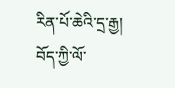རིན་པོ་ཆེའི་དྲ་རྒྱ།
བོད་ཀྱི་ལོ་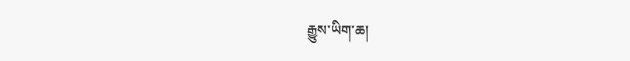རྒྱུས་ཡིག་ཆ།